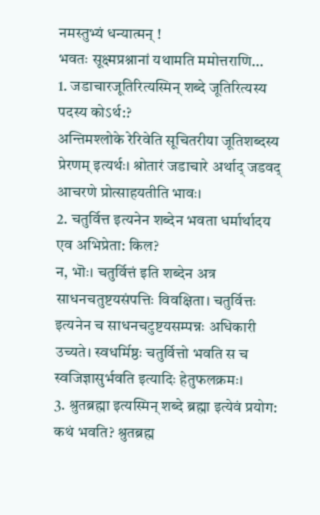नमस्तुभ्यं धन्यात्मन् !
भवतः सूक्ष्मप्रश्नानां यथामति ममोत्तराणि...
1. जडाचारजूतिरित्यस्मिन् शब्दे जूतिरित्यस्य पदस्य कोऽर्थ:?
अन्तिमश्लोके रेरिवेति सूचितरीया जूतिशब्दस्य प्रेरणम् इत्यर्थः। श्रोतारं जडाचारे अर्थाद् जडवद् आचरणे प्रोत्साहयतीति भावः।
2. चतुर्वित्त इत्यनेन शब्देन भवता धर्मार्थादय एव अभिप्रेता: किल?
न, भॊः। चतुर्वित्तं इति शब्देन अत्र साधनचतुष्टयसंपत्तिः विवक्षिता। चतुर्वित्तः इत्यनेन च साधनचटुष्टयसम्पन्नः अधिकारी उच्यते। स्वधर्मिष्ठः चतुर्वित्तो भवति स च स्वजिज्ञासुर्भवति इत्यादिः हेतुफलक्रमः।
3. श्रुतब्रह्मा इत्यस्मिन् शब्दे ब्रह्मा इत्येवं प्रयोग: कथं भवति? श्रुतब्रह्म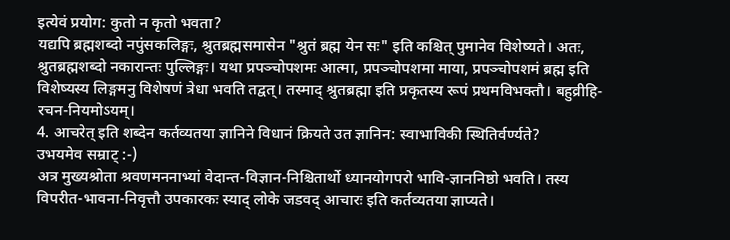इत्येवं प्रयोग: कुतो न कृतो भवता?
यद्यपि ब्रह्मशब्दो नपुंसकलिङ्गः, श्रुतब्रह्मसमासेन "श्रुतं ब्रह्म येन सः" इति कश्चित् पुमानेव विशेष्यते। अतः, श्रुतब्रह्मशब्दो नकारान्तः पुल्लिङ्गः। यथा प्रपञ्चोपशमः आत्मा, प्रपञ्चोपशमा माया, प्रपञ्चोपशमं ब्रह्म इति विशेष्यस्य लिङ्गमनु विशेषणं त्रेधा भवति तद्वत्। तस्माद् श्रुतब्रह्मा इति प्रकृतस्य रूपं प्रथमविभक्तौ। बहुव्रीहि-रचन-नियमोऽयम्।
4. आचरेत् इति शब्देन कर्तव्यतया ज्ञानिने विधानं क्रियते उत ज्ञानिन: स्वाभाविकी स्थितिर्वर्ण्यते?
उभयमेव सम्राट् :-)
अत्र मुख्यश्रोता श्रवणमननाभ्यां वेदान्त-विज्ञान-निश्चितार्थो ध्यानयोगपरो भावि-ज्ञाननिष्ठो भवति। तस्य विपरीत-भावना-निवृत्तौ उपकारकः स्याद् लोके जडवद् आचारः इति कर्तव्यतया ज्ञाप्यते।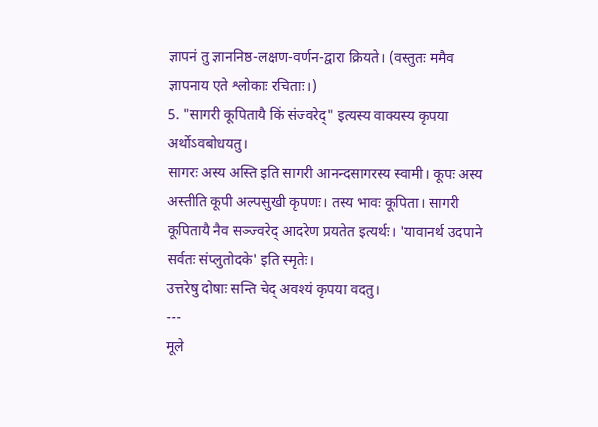ज्ञापनं तु ज्ञाननिष्ठ-लक्षण-वर्णन-द्वारा क्रियते। (वस्तुतः ममैव ज्ञापनाय एते श्लोकाः रचिताः।)
5. "सागरी कूपितायै किं संज्वरेद्" इत्यस्य वाक्यस्य कृपया अर्थोऽवबोधयतु।
सागरः अस्य अस्ति इति सागरी आनन्दसागरस्य स्वामी। कूपः अस्य अस्तीति कूपी अल्पसुखी कृपणः। तस्य भावः कूपिता। सागरी कूपितायै नैव सञ्ज्वरेद् आदरेण प्रयतेत इत्यर्थः। 'यावानर्थ उदपाने सर्वतः संप्लुतोदके' इति स्मृतेः।
उत्तरेषु दोषाः सन्ति चेद् अवश्यं कृपया वदतु।
---
मूले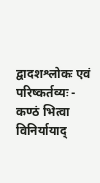द्वादशश्लोकः एवं परिष्कर्तव्यः -
कण्ठं भित्वा विनिर्यायाद्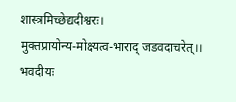शास्त्रमिच्छेद्यदीश्वरः।
मुक्तप्रायोन्य-मोक्ष्यत्व-भाराद् जडवदाचरेत्।।
भवदीयः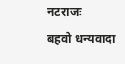नटराजः
बहवो धन्यवादा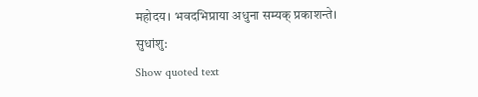महोदय। भवदभिप्राया अधुना सम्यक् प्रकाशन्ते।
सुधांशु:
Show quoted text